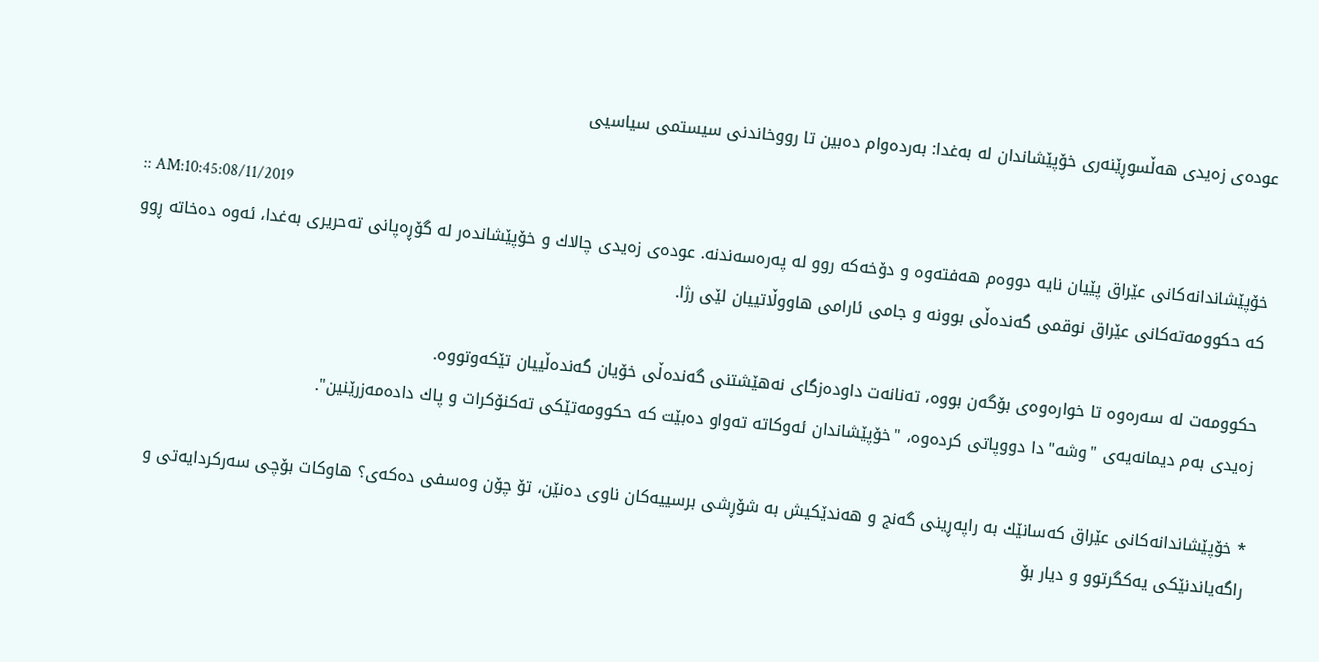عوده‌ی زه‌یدی هه‌ڵسوڕێنه‌ری خۆپێشاندان له‌ به‌غدا: به‌رده‌وام ده‌بین تا رووخاندنی سیستمی سیاسیی

:: AM:10:45:08/11/2019
خۆپێشاندانه‌كانی عێراق پێیان نایه‌ دووه‌م هه‌فته‌وه‌ و دۆخه‌كه‌ روو له‌ په‌ره‌سه‌ندنه‌. عوده‌ی زه‌یدی چالاك و خۆپێشانده‌ر له‌ گۆڕه‌پانی ته‌حریری به‌غدا، ئه‌وه‌ ده‌خاته‌ ڕوو كه‌ حكوومه‌ته‌كانی عێراق نوقمی گه‌نده‌ڵی بوونه‌ و جامی ئارامی هاووڵاتییان لێی رژا.

حكوومه‌ت له‌ سه‌ره‌وه‌ تا خواره‌وه‌ی بۆگه‌ن بووه‌، ته‌نانه‌ت داوده‌زگای نه‌هێشتنی گه‌نده‌ڵی خۆیان گه‌نده‌ڵییان تێكه‌وتووه‌.
زه‌یدی به‌م دیمانه‌یه‌ی "وشه‌"دا دووپاتی كرده‌وه‌، "خۆپێشاندان ئه‌وكاته‌ ته‌واو ده‌بێت كه‌ حكوومه‌تێكی ته‌كنۆكرات و پاك داده‌مه‌زرێنین".

* خۆپێشاندانه‌كانی عێراق كه‌سانێك به‌ راپه‌ڕینی گه‌نج و هه‌ندێكیش به‌ شۆڕشی برسییه‌كان ناوی ده‌نێن، تۆ چۆن وه‌سفی ده‌كه‌ی؟ هاوكات بۆچی سه‌ركردایه‌تی و راگه‌یاندنێكی یه‌كگرتوو و دیار بۆ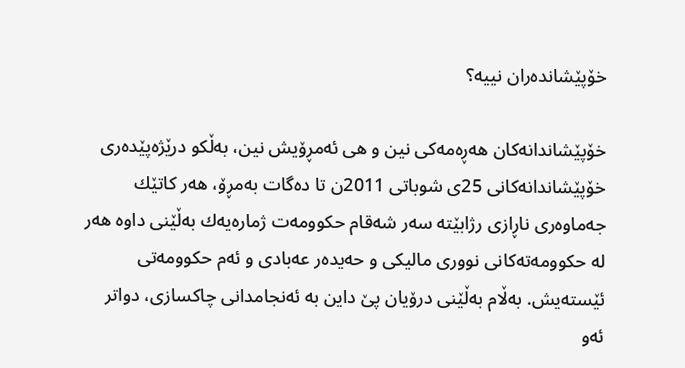خۆپێشانده‌ران نییه‌؟

خۆپێشاندانه‌كان هه‌ڕه‌مه‌كی نین و هی ئه‌مڕۆیش نین، به‌ڵكو درێژه‌پێده‌ری خۆپێشاندانه‌كانی 25ی شوباتی 2011ن تا ده‌گات به‌مڕۆ، هه‌ر كاتێك جه‌ماوه‌ری ناڕازی رژابێته‌ سه‌ر شه‌قام حكوومه‌ت ژماره‌یه‌ك به‌ڵێنی داوه‌ هه‌ر له‌ حكوومه‌ته‌كانی نووری مالیكی و حه‌یده‌ر عه‌بادی و ئه‌م حكوومه‌تی ئێسته‌یش. به‌ڵام به‌ڵێنی درۆیان پێ داین به‌ ئه‌نجامدانی چاكسازی، دواتر ئه‌و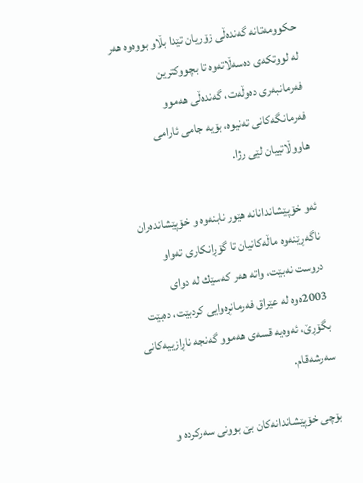حكوومه‌تانه‌ گه‌نده‌ڵی زۆریان تێدا بڵاو بووه‌وه‌ هه‌ر له‌ لووتكه‌ی ده‌سه‌ڵاته‌وه‌ تا بچووكترین فه‌رمانبه‌ری ده‌وڵه‌ت، گه‌نده‌ڵی هه‌موو فه‌رمانگه‌كانی ته‌نیوه‌، بۆیه‌ جامی ئارامی هاووڵاتییان لێی رژا.

ئه‌و خۆپێشاندانانه‌ هێور نابنه‌وه‌ و خۆپێشانده‌ران ناگه‌ڕێنه‌وه‌ ماڵه‌كانیان تا گۆڕانكاری ته‌واو دروست نه‌بێت، واته‌ هه‌ر كه‌سێك له‌ دوای 2003ه‌وه‌ له‌ عێراق فه‌رمانڕه‌وایی كردبێت، ده‌بێت بگۆڕێ، ئه‌وه‌یه‌ قسه‌ی هه‌موو گه‌نجه‌ ناڕازییه‌كانی سه‌رشه‌قام.

بۆچی خۆپێشاندانه‌كان بێ بوونی سه‌ركرده‌ و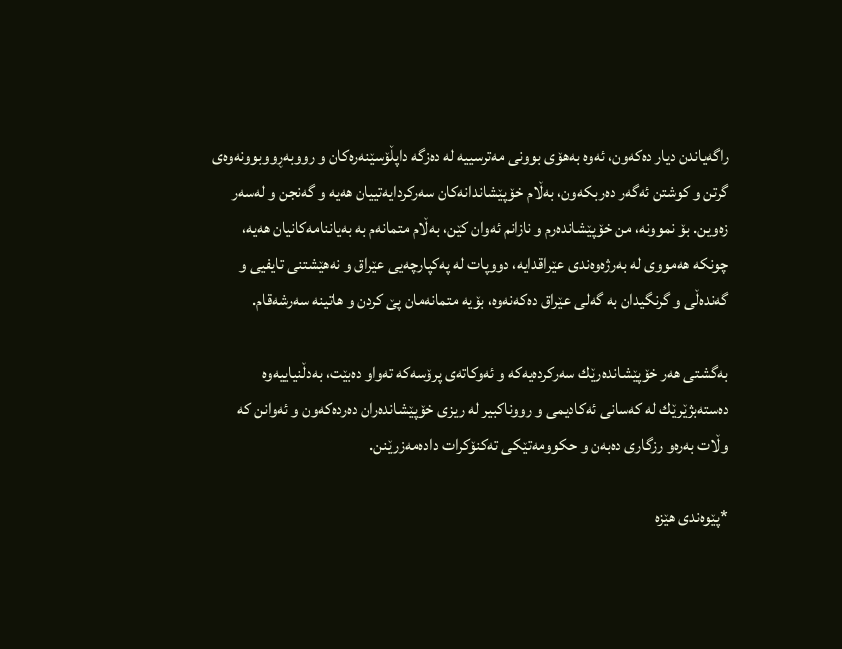راگه‌یاندن دیار ده‌كه‌ون، ئه‌وه‌ به‌هۆی بوونی مه‌ترسییه‌ له‌ ده‌زگه‌ داپڵۆسێنه‌ره‌كان و رووبه‌ڕووبوونه‌وه‌ی گرتن و كوشتن ئه‌گه‌ر ده‌ربكه‌ون، به‌ڵام خۆپێشاندانه‌كان سه‌ركردایه‌تییان هه‌یه‌ و گه‌نجن و له‌سه‌ر زه‌وین. بۆ نموونه‌، من خۆپێشانده‌رم و نازانم ئه‌وان كێن، به‌ڵام متمانه‌م به‌ به‌یاننامه‌كانیان هه‌یه‌، چونكه‌ هه‌مووی له‌ به‌رژه‌وه‌ندی عێراقدایه‌، دووپات له‌ په‌كپارچه‌یی عێراق و نه‌هێشتنی تایفیی و گه‌نده‌ڵی و گرنگیدان به‌ گه‌لی عێراق ده‌كه‌نه‌وه‌، بۆیه‌ متمانه‌مان پێ كردن و هاتینه‌ سه‌رشه‌قام.

به‌گشتی هه‌ر خۆپێشانده‌رێك سه‌ركرده‌یه‌كه‌ و ئه‌وكاته‌ی پرۆسه‌كه‌ ته‌واو ده‌بێت، به‌دڵنیاییه‌وه‌ ده‌سته‌بژێرێك له‌ كه‌سانی ئه‌كادیمی و رووناكبیر له‌ ریزی خۆپێشانده‌ران ده‌رده‌كه‌ون و ئه‌وانن كه‌ وڵات به‌ره‌و رزگاری ده‌به‌ن و حكوومه‌تێكی ته‌كنۆكرات داده‌مه‌زرێنن.

*پێوه‌ندی هێزه‌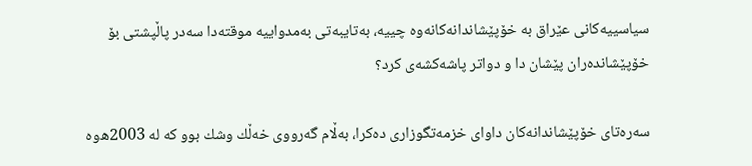سیاسییه‌كانی عێراق به‌ خۆپێشاندانه‌كانه‌وه‌ چییه‌، به‌تایبه‌تی به‌مدواییه‌ موقته‌دا سه‌در پاڵپشتی بۆ خۆپێشانده‌ران پێشان دا و دواتر پاشه‌كشه‌ی كرد؟

سه‌ره‌تای خۆپێشاندانه‌كان داوای خزمه‌تگوزاری ده‌كرا، به‌ڵام گه‌رووی خه‌ڵك وشك بوو كه‌ له‌ 2003ه‌وه‌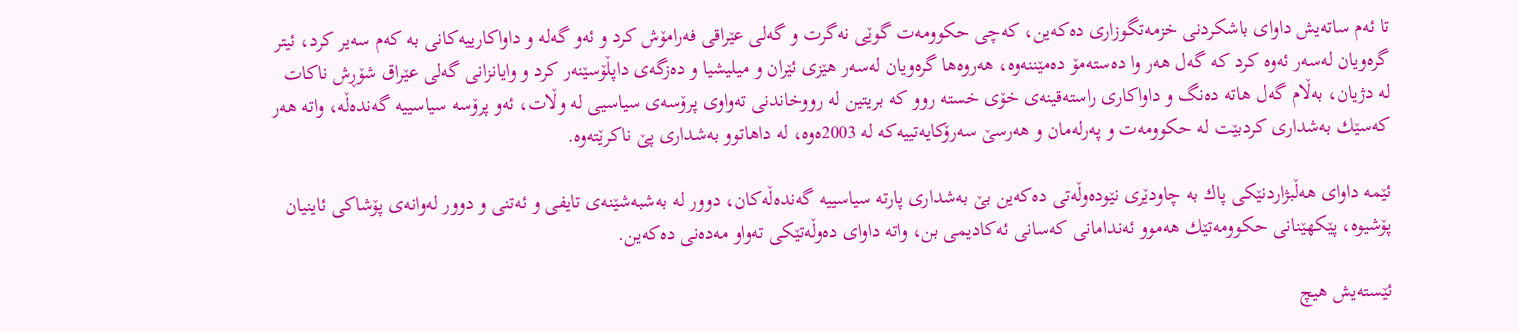تا ئه‌م ساته‌یش داوای باشكردنی خزمه‌تگوزاری ده‌كه‌ین، كه‌چی حكوومه‌ت گوێی نه‌گرت و گه‌لی عێراقی فه‌رامۆش كرد و ئه‌و گه‌له‌ و داواكارییه‌كانی به‌ كه‌م سه‌یر كرد، ئیتر گره‌ویان له‌سه‌ر ئه‌وه‌ كرد كه‌ گه‌ل هه‌ر وا ده‌سته‌مۆ ده‌مێننه‌وه‌، هه‌روه‌ها گره‌ویان له‌سه‌ر هێزی ئێران و میلیشیا و ده‌زگه‌ی داپڵۆسێنه‌ر كرد و وایانزانی گه‌لی عێراق شۆڕش ناكات له‌ دژیان، به‌ڵام گه‌ل هاته‌ ده‌نگ و داواكاری راسته‌قینه‌ی خۆی خسته‌ روو كه‌ بریتین له‌ رووخاندنی ته‌واوی پرۆسه‌ی سیاسیی له‌ وڵات، ئه‌و پرۆسه‌ سیاسییه‌ گه‌نده‌ڵه‌، واته‌ هه‌ر كه‌سێك به‌شداری كردبێت له‌ حكوومه‌ت و په‌رله‌مان و هه‌رسێ سه‌رۆكایه‌تییه‌كه‌ له‌ 2003ه‌وه‌، له‌ داهاتوو به‌شداری پێ ناكرێته‌وه‌.

ئێمه‌ داوای هه‌ڵبژاردنێكی پاك به‌ چاودێری نێوده‌وڵه‌تی ده‌كه‌ین بێ به‌شداری پارته‌ سیاسییه‌ گه‌نده‌ڵه‌كان، دوور له‌ به‌شبه‌شێنه‌ی تایفی و ئه‌تنی و دوور له‌وانه‌ی پۆشاكی ئاینیان پۆشیوه‌، پێكهێنانی حكوومه‌تێك هه‌موو ئه‌ندامانی كه‌سانی ئه‌كادیمی بن، واته‌ داوای ده‌وڵه‌تێكی ته‌واو مه‌ده‌نی ده‌كه‌ین.

ئێسته‌یش هیچ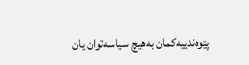پێوه‌ندییه‌كمان به‌هیچ سیاسه‌توان یان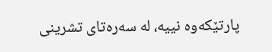پارتێكه‌وه‌ نییه‌، له‌ سه‌ره‌تای تشرینی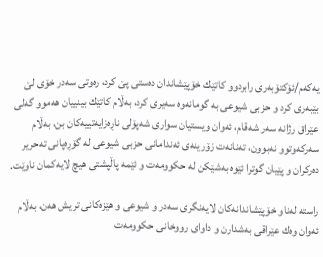یه‌كه‌م/ئۆكتۆبه‌ری رابردوو كاتێك خۆپێشاندان ده‌ستی پێ كرد، ره‌وتی سه‌در خۆی لێ بێبه‌ری كرد و حزبی شیوعی به‌ گومانه‌وه‌ سه‌یری كرد، به‌ڵام كاتێك بینییان هه‌موو گه‌لی عێراق رژانه‌ سه‌ر شه‌قام، ئه‌وان ویستیان سواری شه‌پۆلی ناڕه‌زایه‌تییه‌كان بن، به‌ڵام سه‌ركه‌وتوو نه‌بوون، ته‌نانه‌ت زۆرینه‌ی ئه‌ندامانی حزبی شیوعی له‌ گۆڕه‌پانی ته‌حریر ده‌ركران و پێیان گوترا ئێوه‌ به‌شێكن له‌ حكوومه‌ت و ئێمه‌ پاڵپشتی هیچ لایه‌كمان ناوێت.

راسته‌ له‌ناو خۆپێشاندانه‌كان لایه‌نگری سه‌در و شیوعی و هێزه‌كانی تریش هه‌ن، به‌ڵام ئه‌وان وه‌ك عێراقی به‌شدارن و داوای رووخانی حكوومه‌ت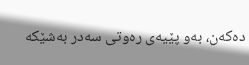ده‌كه‌ن، به‌و پێیه‌ی ره‌وتی سه‌در به‌شێكه‌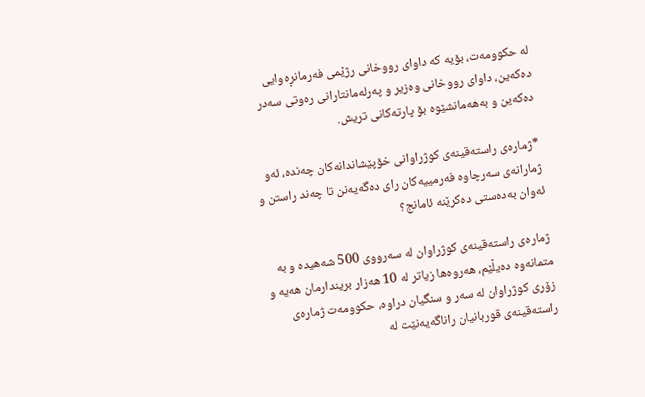له‌ حكوومه‌ت، بۆیه‌ كه‌ داوای رووخانی رژێمی فه‌رمانڕه‌وایی ده‌كه‌ین، داوای رووخانی وه‌زیر و په‌رله‌مانتارانی ره‌وتی سه‌در ده‌كه‌ین و به‌هه‌مانشێوه‌ بۆ پارته‌كانی تریش.

*ژماره‌ی راسته‌قینه‌ی كوژراوانی خۆپێشاندانه‌كان چه‌نده‌، ئه‌و ژمارانه‌ی سه‌رچاوه‌ فه‌رمییه‌كان رای ده‌گه‌یه‌نن تا چه‌ند راستن و ئه‌وان به‌ده‌ستی ده‌كرێنه‌ ئامانج؟

ژماره‌ی راسته‌قینه‌ی كوژراوان له‌ سه‌رووی 500 شه‌هیده‌ و به‌ متمانه‌وه‌ ده‌یڵێم، هه‌روه‌ها زیاتر له‌ 10 هه‌زار بریندارمان هه‌یه‌ و زۆری كوژراوان له‌ سه‌ر و سنگیان دراوه‌، حكوومه‌ت ژماره‌ی راسته‌قینه‌ی قوربانیان راناگه‌یه‌نێت له‌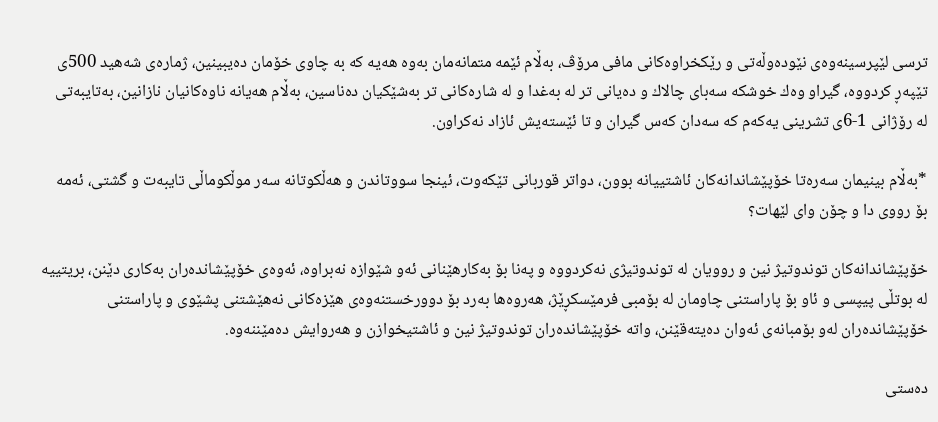ترسی لێپرسینه‌وه‌ی نێوده‌وڵه‌تی و رێكخراوه‌كانی مافی مرۆڤ، به‌ڵام ئێمه‌ متمانه‌مان به‌وه‌ هه‌یه‌ كه‌ به‌ چاوی خۆمان ده‌یبینین، ژماره‌ی شه‌هید 500ی تێپه‌ڕ كردووه‌، گیراو وه‌ك خوشكه‌ سه‌بای چالاك و ده‌یانی تر له‌ به‌غدا و له‌ شاره‌كانی تر به‌شێكیان ده‌ناسین، به‌ڵام هه‌یانه‌ ناوه‌كانیان نازانین، به‌تایبه‌تی له‌ رۆژانی 1-6ی تشرینی یه‌كه‌م كه‌ سه‌دان كه‌س گیران و تا ئێسته‌یش ئازاد نه‌كراون.

*به‌ڵام بینیمان سه‌ره‌تا خۆپێشاندانه‌كان ئاشتییانه‌ بوون، دواتر قوربانی تێكه‌وت، ئینجا سووتاندن و هه‌ڵكوتانه‌ سه‌ر موڵكوماڵی تایبه‌ت و گشتی، ئه‌مه‌ بۆ رووی دا و چۆن وای لێهات؟

خۆپێشاندانه‌كان توندوتیژ نین و روویان له‌ توندوتیژی نه‌كردووه‌ و په‌نا بۆ به‌كارهێنانی ئه‌و شێوازه‌ نه‌براوه‌، ئه‌وه‌ی خۆپێشانده‌ران به‌كاری دێنن، بریتییه‌ له‌ بوتڵی پیپسی و ئاو بۆ پاراستنی چاومان له‌ بۆمبی فرمێسكڕێژ، هه‌روه‌ها به‌رد بۆ دوورخستنه‌وه‌ی هێزه‌كانی نه‌هێشتنی پشێوی و پاراستنی خۆپێشانده‌ران له‌و بۆمبانه‌ی ئه‌وان ده‌یته‌قێنن، واته‌ خۆپێشانده‌ران توندوتیژ نین و ئاشتیخوازن و هه‌روایش ده‌مێننه‌وه‌.

ده‌ستی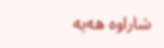شاراوه‌ هه‌یه‌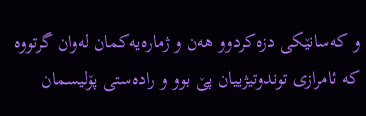و كه‌سانێكی دزه‌كردوو هه‌ن و ژماره‌یه‌كمان له‌وان گرتووه‌ كه‌ ئامرازی توندوتیژییان پێ بوو و راده‌ستی پۆلیسمان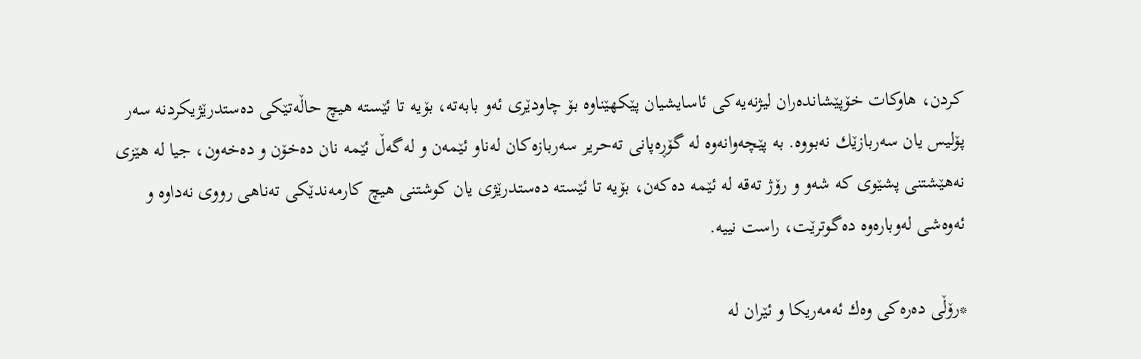كردن، هاوكات خۆپێشانده‌ران لیژنه‌یه‌كی ئاسایشیان پێكهێناوه‌ بۆ چاودێری ئه‌و بابه‌ته‌، بۆیه‌ تا ئێسته‌ هیچ حاڵه‌تێكی ده‌ستدرێژیكردنه‌ سه‌ر پۆلیس یان سه‌ربازێك نه‌بووه‌. به‌ پێچه‌وانه‌وه‌ له‌ گۆڕه‌پانی ته‌حریر سه‌ربازه‌كان له‌ناو ئێمه‌ن و له‌گه‌ڵ ئێمه‌ نان ده‌خۆن و ده‌خه‌ون، جیا له‌ هێزی نه‌هێشتنی پشێوی كه‌ شه‌و و رۆژ ته‌قه‌ له‌ ئێمه‌ ده‌كه‌ن، بۆیه‌ تا ئێسته‌ ده‌ستدرێژی یان كوشتنی هیچ كارمه‌ندێكی ته‌ناهی رووی نه‌داوه‌ و ئه‌وه‌شی له‌وباره‌وه‌ ده‌گوترێت، راست نییه‌.

*رۆڵی ده‌ره‌كی وه‌ك ئه‌مه‌ریكا و ئێران له‌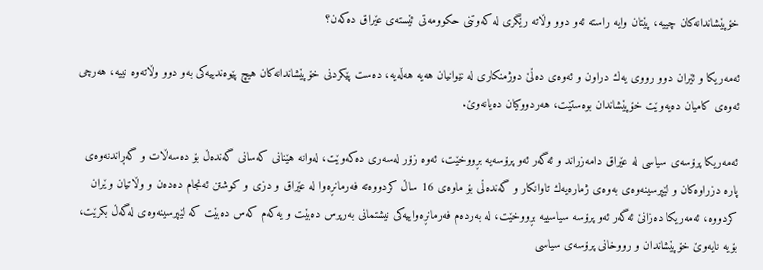خۆپێشاندانه‌كان چییه‌، پێتان وایه‌ راسته‌ ئه‌و دوو وڵاته‌ رێگری له‌ كه‌وتنی حكوومه‌تی ئێسته‌ی عێراق ده‌كه‌ن؟

ئه‌مه‌ریكا و ئێران دوو رووی یه‌ك دراون و ئه‌وه‌ی ده‌ڵێ دوژمنكاری له‌ نێوانیان هه‌یه‌ هه‌ڵه‌یه‌، ده‌ست پێكردنی خۆپێشاندانه‌كان هیچ پێوه‌ندییه‌كی به‌و دوو وڵاته‌وه‌ نییه‌، هه‌رچی ئه‌وه‌ی كامیان ده‌یه‌وێت خۆپێشاندان بوه‌ستێت، هه‌ردووكیان ده‌یانه‌وێ.

ئه‌مه‌ریكا پرۆسه‌ی سیاسی له‌ عێراق دامه‌زراند و ئه‌گه‌ر ئه‌و پرۆسه‌یه‌ بڕووخێت، ئه‌وه‌ زۆر له‌سه‌ری ده‌كه‌وێت، له‌وانه‌ هێنانی كه‌سانی گه‌نده‌ڵ بۆ ده‌سه‌ڵات و گه‌ڕاندنه‌وه‌ی پاره‌ دزراوه‌كان و لێپرسینه‌وه‌ی به‌وه‌ی ژماره‌یه‌ك تاوانكار و گه‌نده‌ڵی بۆ ماوه‌ی 16 ساڵ كردووه‌ته‌ فه‌رمانڕه‌وا له‌ عێراق و دزی و كوشتن ئه‌نجام ده‌ده‌ن و وڵاتیان وێران كردووه‌، ئه‌مه‌ریكا ده‌زانێ ئه‌گه‌ر ئه‌و پرۆسه‌ سیاسییه‌ بڕووخێت، له‌ به‌رده‌م فه‌رمانڕه‌واییه‌كی نیشتمانی به‌رپرس ده‌بێت و یه‌كه‌م كه‌س ده‌بێت كه‌ لێپرسینه‌وه‌ی له‌گه‌ڵ بكرێت، بۆیه‌ نایه‌وێ خۆپێشاندان و رووخانی پرۆسه‌ی سیاسی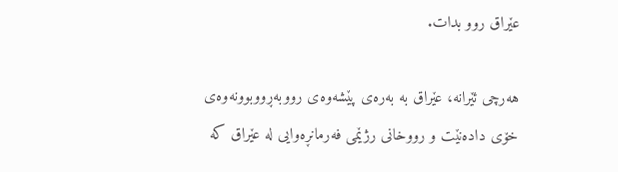عێراق روو بدات.

هه‌رچی ئێرانه‌، عێراق به‌ به‌ره‌ی پێشه‌وه‌ی رووبه‌ڕووبوونه‌وه‌ی خۆی داده‌نێت و رووخانی رژێمی فه‌رمانڕه‌وایی له‌ عێراق كه‌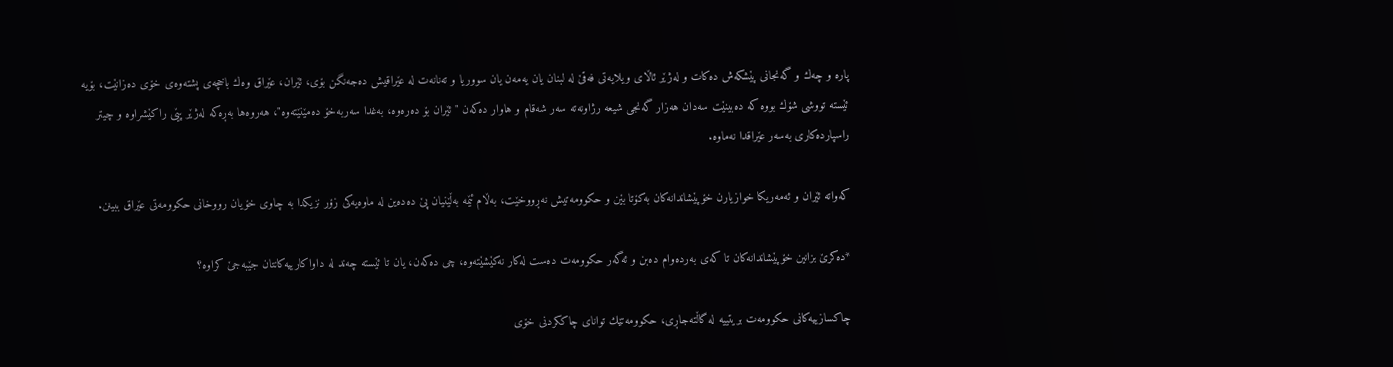پاره‌ و چه‌ك و گه‌نجانی پێشكه‌ش ده‌كات و له‌ژێر ئاڵای ویلایه‌تی فه‌قێ له‌ لبنان یان یه‌مه‌ن یان سووریا و ته‌نانه‌ت له‌ عێراقیش ده‌جه‌نگن بۆی، ئێران، عێراق وه‌ك باخچه‌ی پشته‌وه‌ی خۆی ده‌زانێت، بۆیه‌ ئێسته‌ تووشی شۆك بووه‌ كه‌ ده‌بینێت سه‌دان هه‌زار گه‌نجی شیعه‌ رژاونه‌ته‌ سه‌ر شه‌قام و هاوار ده‌كه‌ن "ئێران بۆ ده‌ره‌وه‌، به‌غدا سه‌ربه‌خۆ ده‌مێنێته‌وه‌"، هه‌روه‌ها به‌ڕه‌كه‌ له‌ژێر پێی راكێشراوه‌ و چیتر راسپارده‌كاری به‌سه‌ر عێراقدا نه‌ماوه‌.

كه‌واته‌ ئێران و ئه‌مه‌ریكا خوازیارن خۆپێشاندانه‌كان به‌كۆتا بێن و حكوومه‌تیش نه‌ڕووخێت، به‌ڵام ئێمه‌ به‌ڵێنیان پێ ده‌ده‌ین له‌ ماوه‌یه‌كی زۆر نزیكدا به‌ چاوی خۆیان رووخانی حكوومه‌تی عێراق ببینن.

*ده‌كرێ بزانین خۆپێشاندانه‌كان تا كه‌ی به‌رده‌وام ده‌بن و ئه‌گه‌ر حكوومه‌ت ده‌ست له‌كار نه‌كێشێته‌وه‌، چی ده‌كه‌ن، یان تا ئێسته‌ چه‌ند له‌ داواكارییه‌كانتان جێبه‌جێ كراوه‌؟

چاكسازییه‌كانی حكوومه‌ت بریتییه‌ له‌ گاڵته‌جاڕی، حكوومه‌تێك توانای چاككردنی خۆی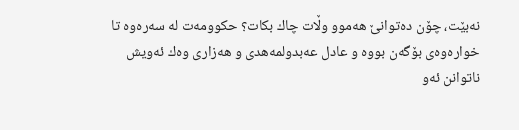نه‌بێت، چۆن ده‌توانێ هه‌موو وڵات چاك بكات؟ حكوومه‌ت له‌ سه‌ره‌وه‌ تا خواره‌وه‌ی بۆگه‌ن بووه‌ و عادل عه‌بدولمه‌هدی و هه‌زاری وه‌ك ئه‌ویش ناتوانن ئه‌و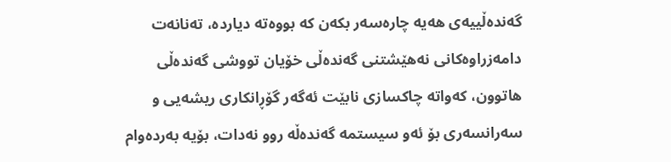گه‌نده‌ڵییه‌ی هه‌یه‌ چاره‌سه‌ر بكه‌ن كه‌ بووه‌ته‌ دیارده‌، ته‌نانه‌ت دامه‌زراوه‌كانی نه‌هێشتنی گه‌نده‌ڵی خۆیان تووشی گه‌نده‌ڵی هاتوون، كه‌واته‌ چاكسازی نابێت ئه‌گه‌ر گۆڕانكاری ریشه‌یی و سه‌رانسه‌ری بۆ ئه‌و سیستمه‌ گه‌نده‌ڵه‌ روو نه‌دات، بۆیه‌ به‌رده‌وام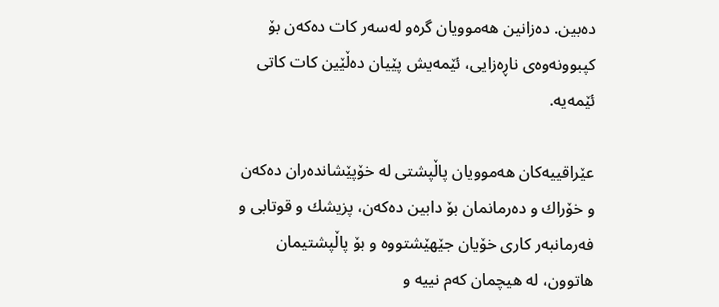ده‌بین. ده‌زانین هه‌موویان گره‌و له‌سه‌ر كات ده‌كه‌ن بۆ كپبوونه‌وه‌ی ناڕه‌زایی، ئێمه‌یش پێیان ده‌ڵێین كات كاتی ئێمه‌یه‌.

عێراقییه‌كان هه‌موویان پاڵپشتی له‌ خۆپێشانده‌ران ده‌كه‌ن و خۆراك و ده‌رمانمان بۆ دابین ده‌كه‌ن، پزیشك و قوتابی و فه‌رمانبه‌ر كاری خۆیان جێهێشتووه‌ و بۆ پاڵپشتیمان هاتوون، له‌ هیچمان كه‌م نییه‌ و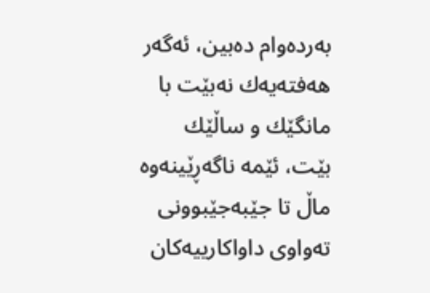به‌رده‌وام ده‌بین، ئه‌گه‌ر هه‌فته‌یه‌ك نه‌بێت با مانگێك و ساڵێك بێت، ئێمه‌ ناگه‌ڕێینه‌وه‌ ماڵ تا جێبه‌جێبوونی ته‌واوی داواكارییه‌كان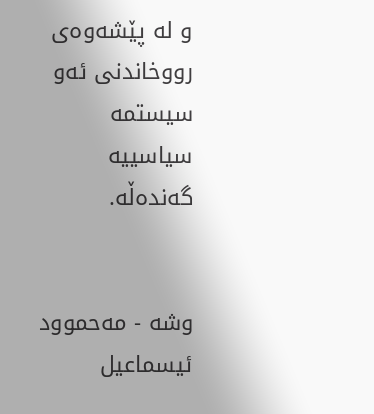و له‌ پێشه‌وه‌ی رووخاندنی ئه‌و سیستمه‌ سیاسییه‌ گه‌نده‌ڵه‌.


وشە - مه‌حموود ئیسماعیل